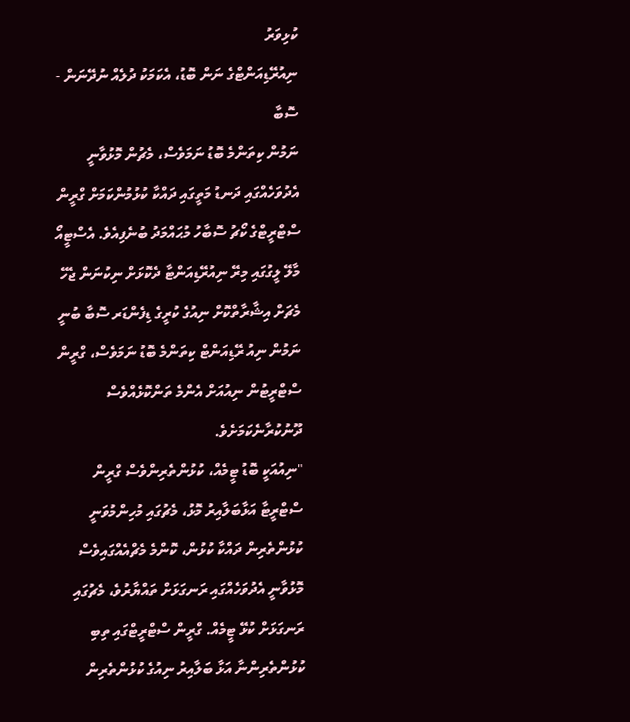ކުޅިވަރު
ނިއުރޭޑިއަންޓްގެ ނަން ބޮޑު، އެކަމަކު ދުލެއް ނުދޭނަން - ސޮބާ
ނަމުން ކިތަންމެ ބޮޑު ނަމަވެސް، މެޗުން މޮޅުވާނީ އެދުވަހެއްގައި ދަނޑު މަތީގައި ދައްކާ ކުޅުމުންކަމަށް ގްރީން ސްޓްރީޓްގެ ކޯޗު ސޮބާހު މުޙައްމަދު ބުނެފިއެވެ. އެސްޓީއޯ މާލޭ ލީގުގައި މިރޭ ނިއުރޭޑިއަންޓާ ދެކޮޅަށް ނިކުނަން ޖެހޭ މެޗަށް އިޝާރާތްކޮށް ނިއުގެ ކުރީގެ ޑިފެންޑަރ ސޮބާ ބުނީ ނަމުން ނިއު ރޭޑިއަންޓް ކިތަންމެ ބޮޑު ނަމަވެސް، ގްރީން ސްޓްރީޓުން ނިއުއަށް އެންމެ ތަންކޮޅެއްވެސް ދޫނުކުރާނެކަމަށެވެ.
"ނިއުއަކީ ބޮޑު ޓީމެއް، ކުޅުންތެރިންވެސް ގްރީން ސްޓްރީޓާ އަޅާބަލާއިރު މޮޅު، މެޗުގައި މުހިންމުވަނީ ކުޅުންތެރިން ދައްކާ ކުޅުން، ކޮންމެ މެޗްއެއްގައިވެސް މޮޅުވާނީ އެދުވަހެއްގައި ރަނގަޅަށް ތައްޔާރުވެ، މެޗުގައި ރަނގަޅަށް ކުޅޭ ޓީމެއް. ގްރީން ސްޓްރީޓްގައި ތިބި ކުޅުންތެރިންނާ އަޅާ ބަލާއިރު ނިއުގެ ކުޅުންތެރިން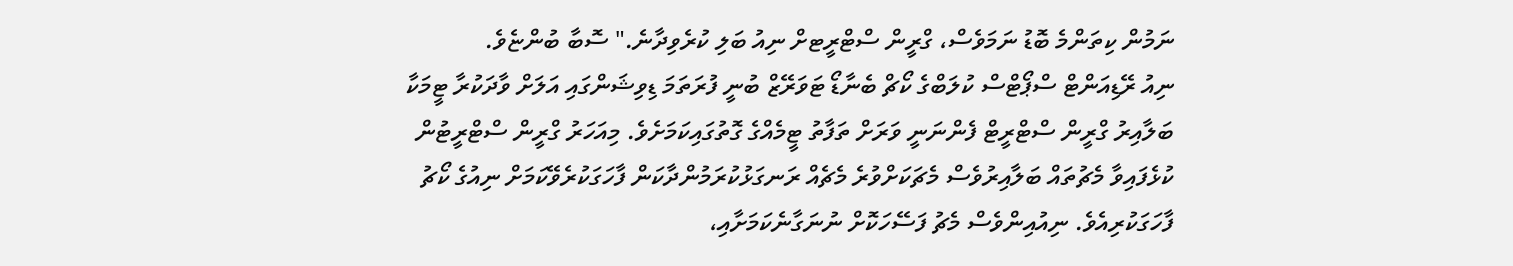ނަމުން ކިތަންމެ ބޮޑު ނަމަވެސް، ގްރީން ސްޓްރީޓށް ނިއު ބަލި ކުރެވިދާނެ." ސޮބާ ބުންޏެވެ.
ނިއު ރޭޑިއަންޓް ސްޕޯޓްސް ކުލަބްގެ ކޯޗް ބެނާޑޯ ޓަވަރޭޒް ބުނީ ފުރަތަމަ ޑިވިޝަންގައި އަލަށް ވާދަކުރާ ޓީމަކާ ބަލާއިރު ގްރީން ސްޓްރީޓް ފެންނަނީ ވަރަށް ތަފާތު ޓީމެއްގެ ގޮތުގައިކަމަށެވެ. މިއަހަރު ގްރީން ސްޓްރީޓުން ކުޅެފައިވާ މެޗުތައް ބަލާއިރުވެސް މެޗަކަށްވުރެ މެޗެއް ރަނގަޅުކުރަމުންދާކަން ފާހަގަކުރެވޭކަމަށް ނިއުގެ ކޯޗު ފާހަގަކުރިއެވެ. ނިއުއިންވެސް މެޗު ފަސޭހަކޮށް ނުނަގާނެކަމަށާއި،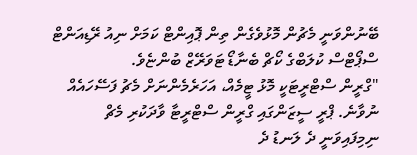ބޭނުންވަނީ މެޗުން މޮޅުވެގެން ތިން ޕޮއިންޓް ކަމަށް ނިއު ރޭޑިއަންޓް ސްޕޯޓްސް ކުލަބްގެ ކޯޗް ބެނާޑޯ ޓަވަރޭޒް ބުންޏެވެ.
"ގްރީން ސްޓްރީޓަކީ މޮޅު ޓީމެއް، އަހަރެމެންނަށް މެޗު ފަސޭހައެއް ނުވާނެ. ޕްރީ ސީޒަންގައި ގްރީން ސްޓްރީޓާ ވާދަކުރި މެޗް ނިމިފައިވަނީ ދެ ލަނޑު ދެ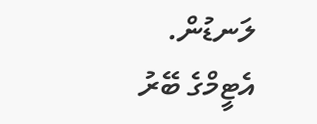ލަނޑުން. އެޓީމްގެ ބޭރު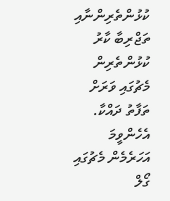ކުޅުންތެރިންނާއި ތަޖްރިބާ ކާރު ކުޅުންތެރިން މެޗުގައި ވަރަށް ތަފާތު ދައްކާ. އެހެންވީމަ އަހަރެމެން މެޗުގައި ގޯލް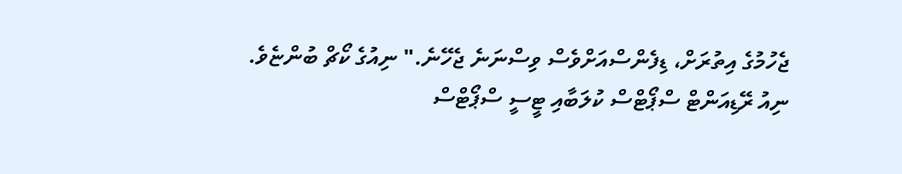ޖެހުމުގެ އިތުރަށް، ޑިފެންސްއަށްވެސް ވިސްނަނެ ޖެހޭނެ." ނިއުގެ ކޯޗް ބުންޏެވެ.
ނިއު ރޭޑިއަންޓް ސްޕޯޓްސް ކުލަބާއި ޓީސީ ސްޕޯޓްސް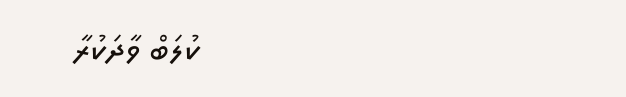ކުލަބް ވާދަކުރާ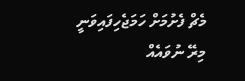މެޗް ފެށުމަށް ހަމަޖެހިފައިވަނީ މިރޭ ނުވައެއް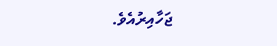ޖަހާއިރުއެވެ.